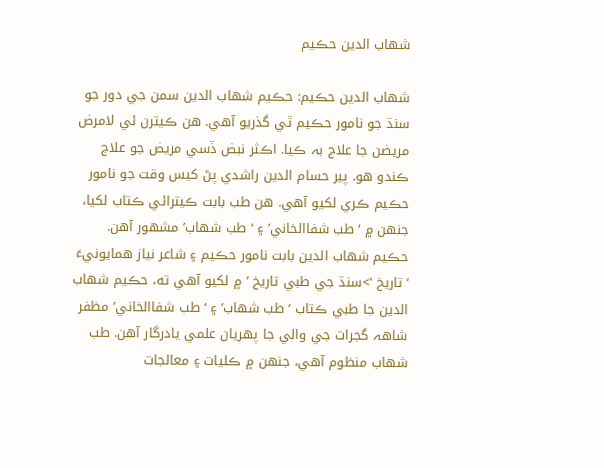شھاب الدين حڪيم

شھاب الدين حڪيم: حڪيم شھاب الدين سمن جي دور جو سنڌ جو نامور حڪيم ٿي گذريو آهي. هن ڪيترن ئي لامرض مريضن جا علاج بہ ڪيا. اڪثر نبض ڏسي مريض جو علاج ڪندو هو. پير حسام الدين راشدي پڻ کيس وقت جو نامور حڪيم ڪري لکيو آهي. هن طب بابت ڪيترائي ڪتاب لکيا، جنهن ۾ ‘طب شفاالخاني’ ۽ ‘طب شھاب’ مشھور آهن. حڪيم شھاب الدين بابت نامور حڪيم ۽ شاعر نياز همايونيءَ ‘تاريخ '>سنڌ جي طبي تاريخ ’ ۾ لکيو آهي ته، حڪيم شھاب الدين جا طبي ڪتاب ‘طب شھاب’ ۽ ‘طب شفاالخاني’ مظفر شاھہ گجرات جي والي جا پهريان علمي يادرگار آهن. طب شھاب منظوم آهي، جنهن ۾ ڪليات ۽ معالجات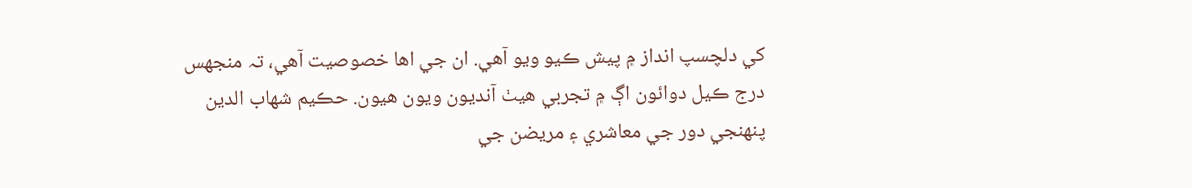کي دلچسپ انداز ۾ پيش ڪيو ويو آهي. ان جي اها خصوصيت آهي، تہ منجهس درج ڪيل دوائون اڳ ۾ تجربي هيٺ آنديون ويون هيون. حڪيم شھاب الدين پنھنجي دور جي معاشري ۽ مريضن جي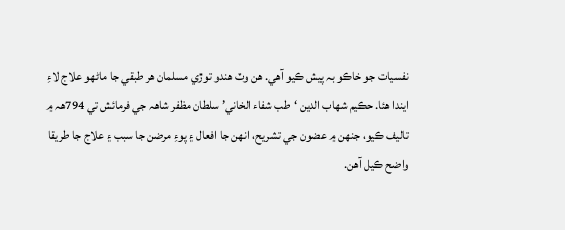نفسيات جو خاڪو بہ پيش ڪيو آهي. هن وٽ هندو توڙي مسلمان هر طبقي جا ماڻهو علاج لاءِ ايندا هئا. حڪيم شھاب الدين ‘طب شفاء الخاني’ سلطان مظفر شاھہ جي فرمائش تي 794ھہ ۾ تاليف ڪيو، جنهن ۾ عضون جي تشريح، انهن جا افعال ۽ پوءِ مرضن جا سبب ۽ علاج جا طريقا واضح ڪيل آهن.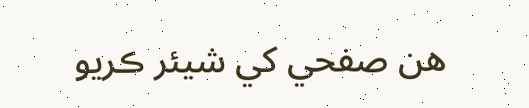هن صفحي کي شيئر ڪريو